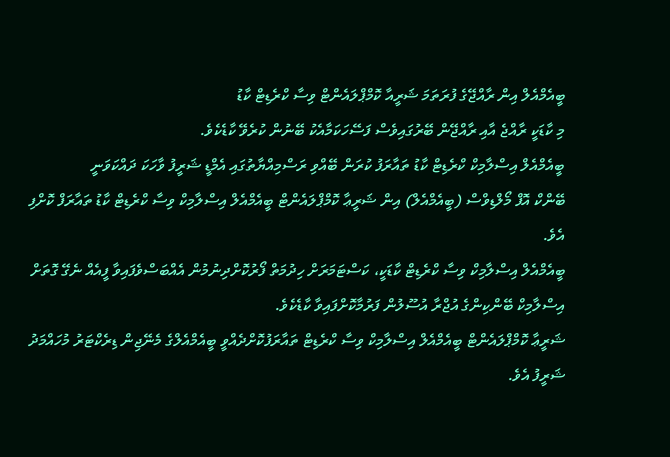ބީއެމްއެލް އިން ރާއްޖޭގެ ފުރަތަމަ ޝަރީއާ ކޮމްޕްލައެންޓް ވިސާ ކްރެޑިޓް ކާޑު
މި ކާޑަކީ ރާއްޖެ އާއި ރާއްޖޭން ބޭރުގައިވެސް ފަސޭހަކަމާއެކު ބޭނުން ކުރެވޭ ކާޑެކެވެ.
ބީއެމްއެލް އިސްލާމިކް ކްރެޑިޓް ކާޑު ތައާރަފު ކުރަން ބޭއްވި ރަސްމިއްޔާތުގައި އެމްޑީ ޝަރީފު ވާހަކަ ދައްކަވަނީ
ބޭންކް އޮފް މޯލްޑިވްސް (ބީއެމްއެލް) އިން ޝަރީޢާ ކޮމްޕްލައެންޓް ބީއެމްއެލް އިސްލާމިކް ވިސާ ކްރެޑިޓް ކާޑު ތައާރަފް ކޮށްފި އެވެ.
ބީއެމްއެލް އިސްލާމިކް ވިސާ ކްރެޑިޓް ކާޑަކީ، ކަސްޓަމަރަށް ހިދުމަތް ފޯރުކޮށްދިނުމުން އެއްބަސްވެފައިވާ ފީއެއް ނެގޭ ގޮތަށް އިސްލާމިކް ބޭންކިންގެ އުޖްރާ އުސޫލުން ފަރުމާކޮށްފައިވާ ކާޑެކެވެ.
ޝަރީޢާ ކޮމްޕްލައެންޓް ބީއެމްއެލް އިސްލާމިކް ވިސާ ކްރެޑިޓް ތައާރަފުކޮށްދެއްވީ ބީއެމްއެލްގެ މެނޭޖިން ޑިރެކްޓަރު މުހައްމަދު ޝަރީފު އެވެ.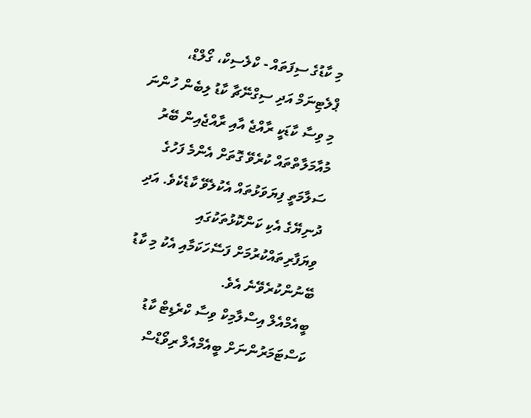މި ކާޑުގެ ސިފަތައް - ކްލެސިކް، ގޯލްޑް، ޕްލެޓިނަމް އަދި ސިގްނޭޗާ ކާޑު ލިބެން ހުންނަ މި ވިސާ ކާޑަކީ ރާއްޖެ އާއި ރާއްޖެއިން ބޭރު މުއާމަލާތްތައް ކުރެވޭ ގޮތަށް އެންމެ ފަހުގެ ސަލާމަތީ ފިޔަވަޅުތައް އެކުލެވޭ ކާޑެކެވެ. އަދި ދުނިޔޭގެ އެކި ކަންކޮޅުތަކުގައި ވިޔަފާރިތައްކުރުމަށް ފަސޭހަކަމާއި އެކު މި ކާޑު ބޭނުންކުރެވޭނެ އެވެ.
ބީއެމްއެލް އިސްލާމިކް ވިސާ ކްރެޑިޓް ކާޑު ކަސްޓަމަރުންނަށް ބީއެމްއެލް ރިވޯޑްސް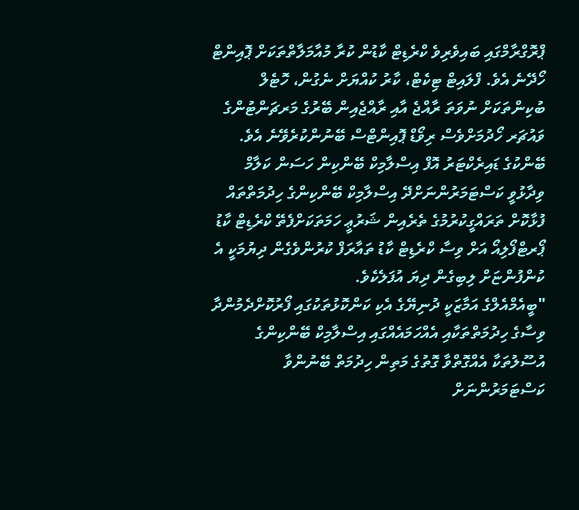ޕްރޮގްރާމްގައި ބައިވެރިވެ ކްރެޑިޓް ކާޑުން ކުރާ މުއާމަލާތްތަކަށް ޕޮއިންޓް ހޯދޭނެ އެވެ. ފްލައިޓް ޓިކެޓް، ކާރު ކުއްޔަށް ނެގުން، ހޮޓެލް ބުކިންތަކަށް ނުވަތަ ރާއްޖެ އާއި ރާއްޖެއިން ބޭރުގެ މަރޗަންޓުންގެ ވައުޗަރ ހޯދުމަށްވެސް ރިވޯޑް ޕޮއިންޓްސް ބޭނުންކުރެވޭނެ އެވެ.
ބޭންކުގެ ޑައިރެކްޓަރު އޮފް އިސްލާމިކް ބޭންކިން ހަސަން ކަލާމް ވިދާޅުވީ ކަސްޓަމަރުންނަށްދޭ އިސްލާމިކް ބޭންކިންގެ ހިދުމަތްތައް ފުޅާކޮށް ތަރައްގީކުރުމުގެ ތެރެއިން ޝަރުޢީ ހަމަތަކަށްފެތޭ ކްރެޑިޓް ކާޑު ޕޯރޓްފޯލިއޯ އަށް ވިސާ ކްރެޑިޓް ކާޑު ތައާރަފް ކުރުންވެގެން ދިޔުމަކީ އެ ކުންފުންޏަށް ލިބިގެން ދިޔަ އުފަލެކެވެ.
"ބީއެމްއެލްގެ އަމާޒަކީ ދުނިޔޭގެ އެކި ކަންކޮޅުތަކުގައި ފޯރުކޮށްދެމުންދާ ވިސާގެ ހިދުމަތްތަކާއި އެއްހަމައެއްގައި އިސްލާމިކް ބޭންކިންގެ އުސޫލުތަކާ އެއްގޮތްވާ ގޮތުގެ މަތިން ހިދުމަތް ބޭނުންވާ ކަސްޓަމަރުންނަށް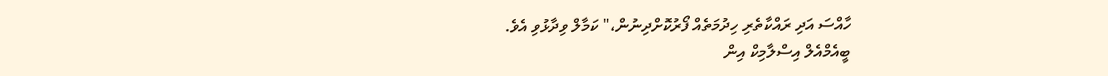ހާއްސަ އަދި ރައްކާތެރި ހިދުމަތެއް ފޯރުކޮށްދިނުން،" ކަމާލް ވިދާޅުވި އެވެ.
ބީއެމްއެލް އިސްލާމިކް އިން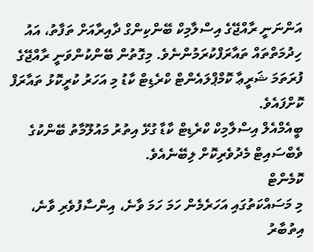އަންނަނީ ރާއްޖޭގެ އިސްލާމިކް ބޭންކިންގް ދާއިރާއަށް ތަފާތު، އައު ހިދުމަތްތައް ތައާރަފްކުރަމުންނެވެ. މިގޮތުން ބޭންކުންވަނީ ރާއްޖޭގެ ފުރަތަމަ ޝަރީޢާ ކޮމްޕްލައެންޓް ކްރެޑިޓް ކާޑު މި އަހަރު ކުރީކޮޅު ތައާރަފް ކޮށްފައެވެ.
ބީއެމްއެލް އިސްލާމިކް ކްރެޑިޓް ކާޑާ ގުޅޭ އިތުރު މައުލޫމާތު ބޭންކުގެ ވެބްސައިޓް މެދުވެރިކޮށް ލިބޭނެއެވެ.
ކޮމެންޓް
މި މަސައްކަތުގައި އަހަރެމެން ހަމަ ހަމަ ވާނެ، އިންސާފުވެރި ވާނެ، އިތުބާރު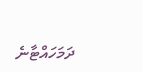ދަމަހައްޓާނެ